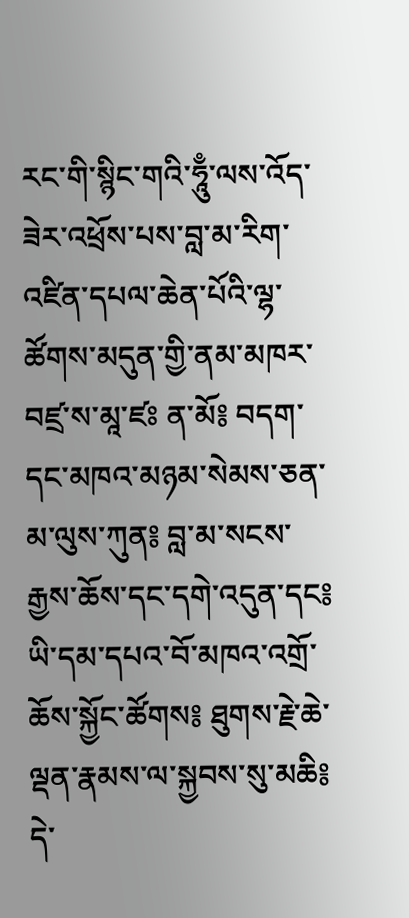རང་གི་སྙིང་གའི་ཧཱུྃ་ལས་འོད་ཟེར་འཕྲོས་པས་བླ་མ་རིག་འཛིན་དཔལ་ཆེན་པོའི་ལྷ་ཚོགས་མདུན་གྱི་ནམ་མཁར་བཛྲ་ས་མཱ་ཛཿ ན་མོ༔ བདག་དང་མཁའ་མཉམ་སེམས་ཅན་མ་ལུས་ཀུན༔ བླ་མ་སངས་རྒྱས་ཆོས་དང་དགེ་འདུན་དང༔ ཡི་དམ་དཔའ་བོ་མཁའ་འགྲོ་ཆོས་སྐྱོང་ཚོགས༔ ཐུགས་རྗེ་ཆེ་ལྡན་རྣམས་ལ་སྐྱབས་སུ་མཆི༔ དེ་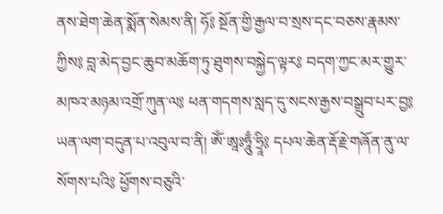ནས་ཐེག་ཆེན་སྨོན་སེམས་ནི། ཧོ༔ སྔོན་གྱི་རྒྱལ་བ་སྲས་དང་བཅས་རྣམས་ཀྱིས༔ བླ་མེད་བྱང་ཆུབ་མཆོག་ཏུ་ཐུགས་བསྐྱེད་ལྟར༔ བདག་ཀྱང་མར་གྱུར་མཁའ་མཉམ་འགྲོ་ཀུན་ལ༔ ཕན་གདགས་སླད་དུ་སངས་རྒྱས་བསྒྲུབ་པར་བྱ༔ ཡན་ལག་བདུན་པ་འབུལ་བ་ནི། ཨོཾ་ཨཱཿཧཱུྃ་ཧྲཱི༔ དཔལ་ཆེན་རྡོ་རྗེ་གཞོན་ནུ་ལ་སོགས་པའི༔ ཕྱོགས་བཅུའི་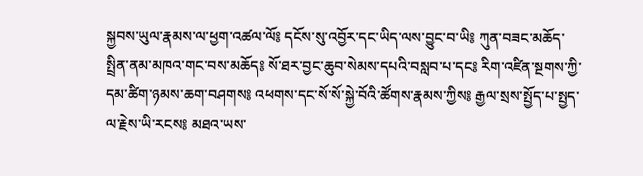སྐྱབས་ཡུལ་རྣམས་ལ་ཕྱག་འཚལ་ལོ༔ དངོས་སུ་འབྱོར་དང་ཡིད་ལས་བྱུང་བ་ཡི༔ ཀུན་བཟང་མཆོད་སྤྲིན་ནམ་མཁའ་གང་བས་མཆོད༔ སོ་ཐར་བྱང་ཆུབ་སེམས་དཔའི་བསླབ་པ་དང༔ རིག་འཛིན་སྔགས་ཀྱི་དམ་ཚིག་ཉམས་ཆག་བཤགས༔ འཕགས་དང་སོ་སོ་སྐྱེ་བོའི་ཚོགས་རྣམས་ཀྱིས༔ རྒྱལ་སྲས་སྤྱོད་པ་སྤྱད་ལ་རྗེས་ཡི་རངས༔ མཐའ་ཡས་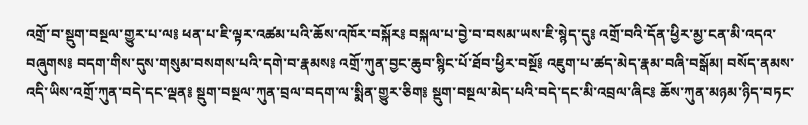འགྲོ་བ་སྡུག་བསྔལ་གྱུར་པ་ལ༔ ཕན་པ་ཇི་ལྟར་འཚམ་པའི་ཆོས་འཁོར་བསྐོར༔ བསྐལ་པ་བྱེ་བ་བསམ་ཡས་ཇི་སྙེད་དུ༔ འགྲོ་བའི་དོན་ཕྱིར་མྱ་ངན་མི་འདའ་བཞུགས༔ བདག་གིས་དུས་གསུམ་བསགས་པའི་དགེ་བ་རྣམས༔ འགྲོ་ཀུན་བྱང་ཆུབ་སྙིང་པོ་ཐོབ་ཕྱིར་བསྔོ༔ འཇུག་པ་ཚད་མེད་རྣམ་བཞི་བསྒོམ། བསོད་ནམས་འདི་ཡིས་འགྲོ་ཀུན་བདེ་དང་ལྡན༔ སྡུག་བསྔལ་ཀུན་བྲལ་བདག་ལ་སྨིན་གྱུར་ཅིག༔ སྡུག་བསྔལ་མེད་པའི་བདེ་དང་མི་འབྲལ་ཞིང༔ ཆོས་ཀུན་མཉམ་ཉིད་བཏང་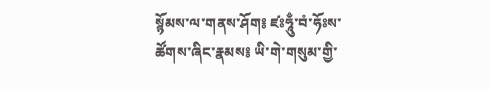སྙོམས་ལ་གནས་ཤོག༔ ཛཿཧཱུྃ་བཾ་ཧོཿས་ཚོགས་ཞིང་རྣམས༔ ཡི་གེ་གསུམ་གྱི་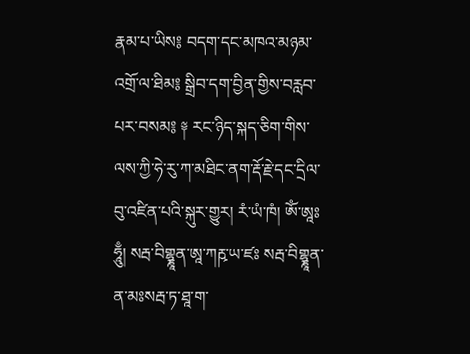རྣམ་པ་ཡིས༔ བདག་དང་མཁའ་མཉམ་འགྲོ་ལ་ཐིམ༔ སྒྲིབ་དག་བྱིན་གྱིས་བརླབ་པར་བསམ༔ ༈ རང་ཉིད་སྐད་ཅིག་གིས་ལས་ཀྱི་ཧེ་རུ་ཀ་མཐིང་ནག་རྡོ་རྗེ་དང་དྲིལ་བུ་འཛིན་པའི་སྐུར་གྱུར། རཾ་ཡཾ་ཁཾ། ཨོཾ་ཨཱཿཧཱུྃ། སརྦ་བིགྷྣཱན་ཨཱ་ཀརྵ་ཡ་ཛཿ སརྦ་བིགྷྣཱན་ན་མཿསརྦ་ཏ་ཐཱ་ག་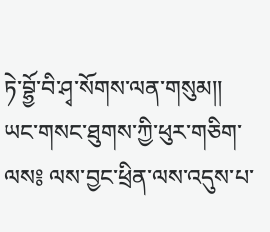ཏེ་བྷྱོ་བི་ཤྭ་སོགས་ལན་གསུམ།།
ཡང་གསང་ཐུགས་ཀྱི་ཕུར་གཅིག་ལས༔ ལས་བྱང་ཕྲིན་ལས་འདུས་པ་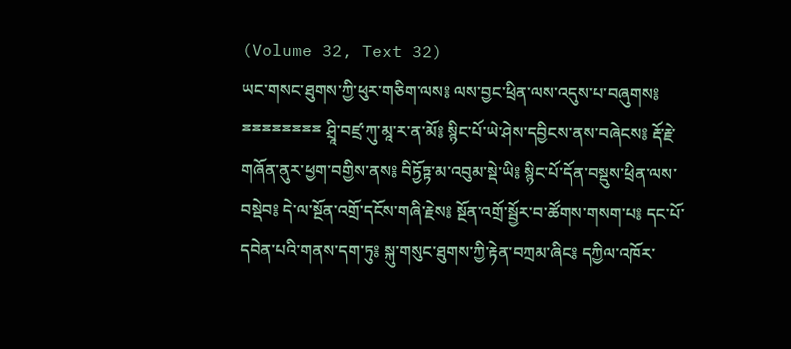(Volume 32, Text 32)
ཡང་གསང་ཐུགས་ཀྱི་ཕུར་གཅིག་ལས༔ ལས་བྱང་ཕྲིན་ལས་འདུས་པ་བཞུགས༔ ྈྈྈྈྈྈྈྈ ཤྲཱི་བཛྲ་ཀུ་མཱ་ར་ན་མོ༔ སྙིང་པོ་ཡེ་ཤེས་དབྱིངས་ནས་བཞེངས༔ རྡོ་རྗེ་གཞོན་ནུར་ཕྱག་བགྱིས་ནས༔ བིཏྱོཏྟ་མ་འབུམ་སྡེ་ཡི༔ སྙིང་པོ་དོན་བསྡུས་ཕྲིན་ལས་བསྡེབ༔ དེ་ལ་སྔོན་འགྲོ་དངོས་གཞི་རྗེས༔ སྔོན་འགྲོ་སྦྱོར་བ་ཚོགས་གསག་པ༔ དང་པོ་དབེན་པའི་གནས་དག་ཏུ༔ སྐུ་གསུང་ཐུགས་ཀྱི་རྟེན་བཀྲམ་ཞིང༔ དཀྱིལ་འཁོར་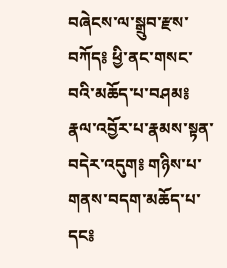བཞེངས་ལ་སྒྲུབ་རྫས་བཀོད༔ ཕྱི་ནང་གསང་བའི་མཆོད་པ་བཤམ༔ རྣལ་འབྱོར་པ་རྣམས་སྟན་བདེར་འདུག༔ གཉིས་པ་གནས་བདག་མཆོད་པ་དང༔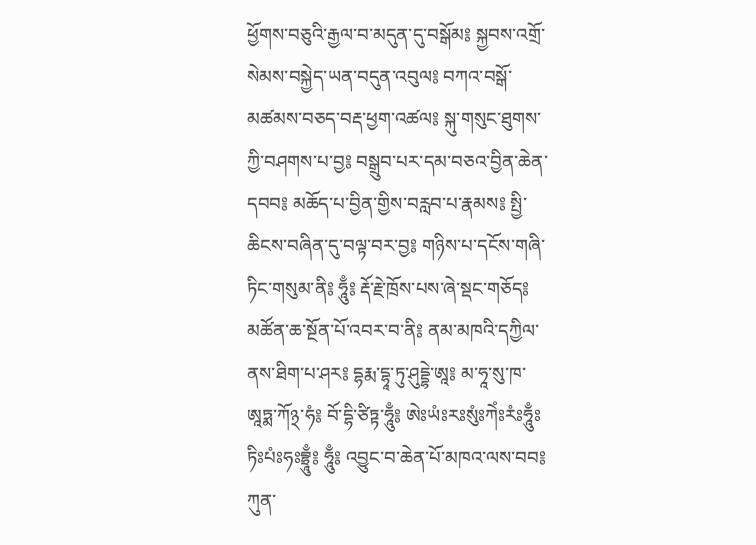ཕྱོགས་བཅུའི་རྒྱལ་བ་མདུན་དུ་བསྒོམ༔ སྐྱབས་འགྲོ་སེམས་བསྐྱེད་ཡན་བདུན་འབུལ༔ བཀའ་བསྒོ་མཚམས་བཅད་བརྡ་ཕྱག་འཚལ༔ སྐུ་གསུང་ཐུགས་ཀྱི་བཤགས་པ་བྱ༔ བསྒྲུབ་པར་དམ་བཅའ་བྱིན་ཆེན་དབབ༔ མཆོད་པ་བྱིན་གྱིས་བརླབ་པ་རྣམས༔ སྤྱི་ཆིངས་བཞིན་དུ་བལྟ་བར་བྱ༔ གཉིས་པ་དངོས་གཞི་ཏིང་གསུམ་ནི༔ ཧཱུྃ༔ རྡོ་རྗེ་ཁྲོས་པས་ཞེ་སྡང་གཅོད༔ མཚོན་ཆ་སྔོན་པོ་འབར་བ་ནི༔ ནམ་མཁའི་དཀྱིལ་ནས་ཐིག་པ་ཤར༔ དྷརྨ་དྷཱ་ཏུ་ཤུདྡྷེ་ཨཱ༔ མ་ཧཱ་སུ་ཁ་ཨཱཏྨ་ཀོ྅་ཧཾ༔ བོ་དྷི་ཙིཏྟ་ཧཱུྃ༔ ཨེཿཡཾཿརཿསུཾཿཀེཾཿརཾཿཧཱུྃཿཏིཿཔཾཿཧཿབྷྲཱུྃ༔ ཧཱུྃ༔ འབྱུང་བ་ཆེན་པོ་མཁའ་ལས་བབ༔ ཀུན་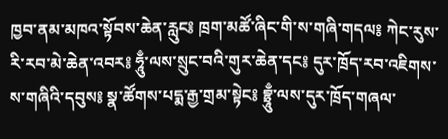ཁྱབ་ནམ་མཁའ་སྟོབས་ཆེན་རླུང༔ ཁྲག་མཚོ་ཞིང་གི་ས་གཞི་གདལ༔ ཀེང་རུས་རི་རབ་མེ་ཆེན་འབར༔ ཧཱུྃ་ལས་སྲུང་བའི་གུར་ཆེན་དང༔ དུར་ཁྲོད་རབ་འཇིགས་ས་གཞིའི་དབུས༔ སྣ་ཚོགས་པདྨ་རྒྱ་གྲམ་སྟེང༔ བྷྲཱུྃ་ལས་དུར་ཁྲོད་གཞལ་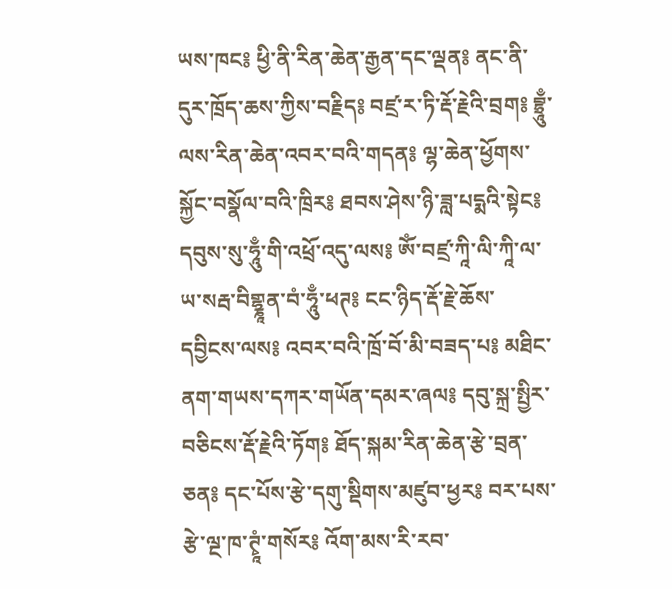ཡས་ཁང༔ ཕྱི་ནི་རིན་ཆེན་རྒྱན་དང་ལྡན༔ ནང་ནི་དུར་ཁྲོད་ཆས་ཀྱིས་བརྗིད༔ བཛྲ་ར་ཏི་རྡོ་རྗེའི་བྲག༔ བྷྲཱུྃ་ལས་རིན་ཆེན་འབར་བའི་གདན༔ ལྷ་ཆེན་ཕྱོགས་སྐྱོང་བསྣོལ་བའི་ཁྲིར༔ ཐབས་ཤེས་ཉི་ཟླ་པདྨའི་སྟེང༔ དབུས་སུ་ཧཱུྃ་གི་འཕྲོ་འདུ་ལས༔ ཨོཾ་བཛྲ་ཀཱི་ལི་ཀཱི་ལ་ཡ་སརྦ་བིགྷྣཱན་བཾ་ཧཱུྃ་ཕཊ༔ ངང་ཉིད་རྡོ་རྗེ་ཆོས་དབྱིངས་ལས༔ འབར་བའི་ཁྲོ་བོ་མི་བཟད་པ༔ མཐིང་ནག་གཡས་དཀར་གཡོན་དམར་ཞལ༔ དབུ་སྐྲ་སྤྱིར་བཅིངས་རྡོ་རྗེའི་ཏོག༔ ཐོད་སྐམ་རིན་ཆེན་རྩེ་བྲན་ཅན༔ དང་པོས་རྩེ་དགུ་སྡིགས་མཛུབ་ཕྱར༔ བར་པས་རྩེ་ལྔ་ཁ་ཊྭཱཾ་གསོར༔ འོག་མས་རི་རབ་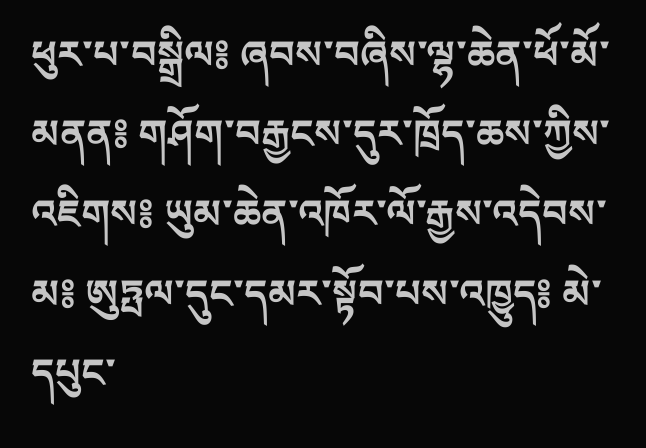ཕུར་པ་བསྒྲིལ༔ ཞབས་བཞིས་ལྷ་ཆེན་ཕོ་མོ་མནན༔ གཤོག་བརྒྱངས་དུར་ཁྲོད་ཆས་ཀྱིས་འཇིགས༔ ཡུམ་ཆེན་འཁོར་ལོ་རྒྱས་འདེབས་མ༔ ཨུཏྤལ་དུང་དམར་སྟོབ་པས་འཁྱུད༔ མེ་དཔུང་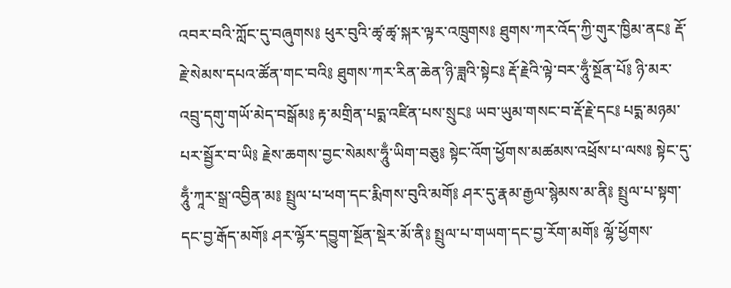འབར་བའི་ཀློང་དུ་བཞུགས༔ ཕུར་བུའི་ཚྭ་ཚྭ་སྐར་ལྟར་འཁྲུགས༔ ཐུགས་ཀར་འོད་ཀྱི་གུར་ཁྱིམ་ནང༔ རྡོ་རྗེ་སེམས་དཔའ་ཚོན་གང་བའི༔ ཐུགས་ཀར་རིན་ཆེན་ཉི་ཟླའི་སྟེང༔ རྡོ་རྗེའི་ལྟེ་བར་ཧཱུྃ་སྔོན་པོ༔ ཉི་མར་འབྲུ་དགུ་གཡོ་མེད་བསྒོམ༔ རྟ་མགྲིན་པདྨ་འཛིན་པས་སྲུང༔ ཡབ་ཡུམ་གསང་བ་རྡོ་རྗེ་དང༔ པདྨ་མཉམ་པར་སྦྱོར་བ་ཡི༔ རྗེས་ཆགས་བྱང་སེམས་ཧཱུྃ་ཡིག་བཅུ༔ སྟེང་འོག་ཕྱོགས་མཚམས་འཕྲོས་པ་ལས༔ སྟེང་དུ་ཧཱུྃ་ཀཱར་སྒྲ་འབྱིན་མ༔ སྤྲུལ་པ་ཕག་དང་རྨིགས་བུའི་མགོ༔ ཤར་དུ་རྣམ་རྒྱལ་སྙེམས་མ་ནི༔ སྤྲུལ་པ་སྟག་དང་བྱ་རྒོད་མགོ༔ ཤར་ལྷོར་དབྱུག་སྔོན་སྡེར་མོ་ནི༔ སྤྲུལ་པ་གཡག་དང་བྱ་རོག་མགོ༔ ལྷོ་ཕྱོགས་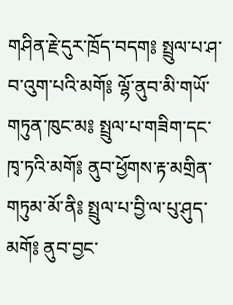གཤིན་རྗེ་དུར་ཁྲོད་བདག༔ སྤྲུལ་པ་ཤ་བ་འུག་པའི་མགོ༔ ལྷོ་ནུབ་མི་གཡོ་གཏུན་ཁུང་མ༔ སྤྲུལ་པ་གཟིག་དང་ཁྭ་ཏའི་མགོ༔ ནུབ་ཕྱོགས་རྟ་མགྲིན་གཏུམ་མོ་ནི༔ སྤྲུལ་པ་བྱི་ལ་པུ་ཤུད་མགོ༔ ནུབ་བྱང་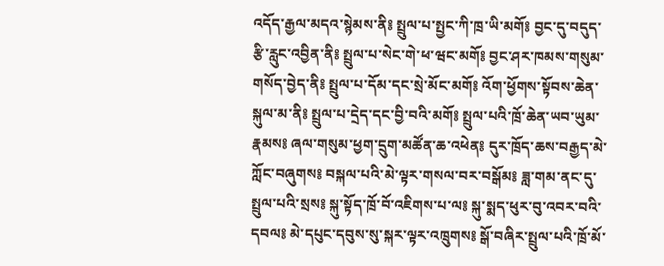འདོད་རྒྱལ་མདའ་སྙེམས་ནི༔ སྤྲུལ་པ་སྤྱང་ཀི་ཁྲ་ཡི་མགོ༔ བྱང་དུ་བདུད་རྩི་རླུང་འབྱིན་ནི༔ སྤྲུལ་པ་སེང་གེ་ཕ་ཝང་མགོ༔ བྱང་ཤར་ཁམས་གསུམ་གསོད་བྱེད་ནི༔ སྤྲུལ་པ་དོམ་དང་སྲེ་མོང་མགོ༔ འོག་ཕྱོགས་སྟོབས་ཆེན་སྐུལ་མ་ནི༔ སྤྲུལ་པ་དྲེད་དང་བྱི་བའི་མགོ༔ སྤྲུལ་པའི་ཁྲོ་ཆེན་ཡབ་ཡུམ་རྣམས༔ ཞལ་གསུམ་ཕྱག་དྲུག་མཚོན་ཆ་འཕེན༔ དུར་ཁྲོད་ཆས་བརྒྱད་མེ་ཀློང་བཞུགས༔ བསྐལ་པའི་མེ་ལྟར་གསལ་བར་བསྒོམ༔ ཟླ་གམ་ནང་དུ་སྤྲུལ་པའི་སྲས༔ སྐུ་སྟོད་ཁྲོ་བོ་འཇིགས་པ་ལ༔ སྐུ་སྨད་ཕུར་བུ་འབར་བའི་དབལ༔ མེ་དཔུང་དབུས་སུ་སྐར་ལྟར་འཁྲུགས༔ སྒོ་བཞིར་སྤྲུལ་པའི་ཁྲོ་མོ་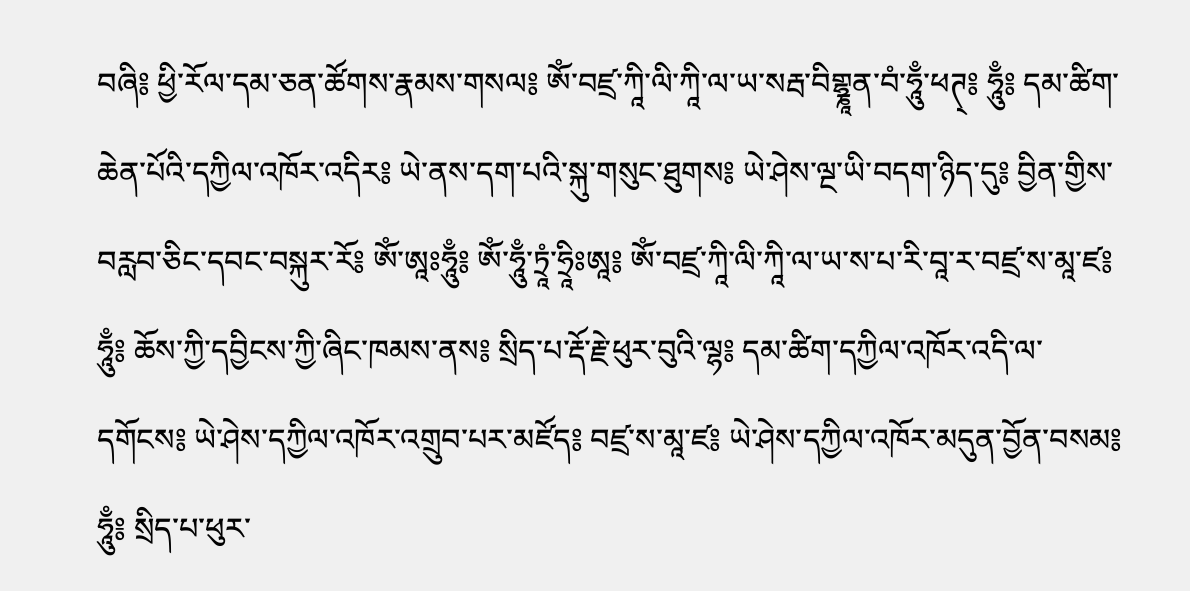བཞི༔ ཕྱི་རོལ་དམ་ཅན་ཚོགས་རྣམས་གསལ༔ ཨོཾ་བཛྲ་ཀཱི་ལི་ཀཱི་ལ་ཡ་སརྦ་བིགྷྣཱན་བཾ་ཧཱུྃ་ཕཊ྄༔ ཧཱུྃ༔ དམ་ཚིག་ཆེན་པོའི་དཀྱིལ་འཁོར་འདིར༔ ཡེ་ནས་དག་པའི་སྐུ་གསུང་ཐུགས༔ ཡེ་ཤེས་ལྔ་ཡི་བདག་ཉིད་དུ༔ བྱིན་གྱིས་བརླབ་ཅིང་དབང་བསྐུར་རོ༔ ཨོཾ་ཨཱཿཧཱུྃ༔ ཨོཾ་ཧཱུྃ་ཏྲཱཾ་ཧྲཱིཿཨཱ༔ ཨོཾ་བཛྲ་ཀཱི་ལི་ཀཱི་ལ་ཡ་ས་པ་རི་བཱ་ར་བཛྲ་ས་མཱ་ཛ༔ ཧཱུྃ༔ ཆོས་ཀྱི་དབྱིངས་ཀྱི་ཞིང་ཁམས་ནས༔ སྲིད་པ་རྡོ་རྗེ་ཕུར་བུའི་ལྷ༔ དམ་ཚིག་དཀྱིལ་འཁོར་འདི་ལ་དགོངས༔ ཡེ་ཤེས་དཀྱིལ་འཁོར་འགྲུབ་པར་མཛོད༔ བཛྲ་ས་མཱ་ཛ༔ ཡེ་ཤེས་དཀྱིལ་འཁོར་མདུན་བྱོན་བསམ༔ ཧཱུྃ༔ སྲིད་པ་ཕུར་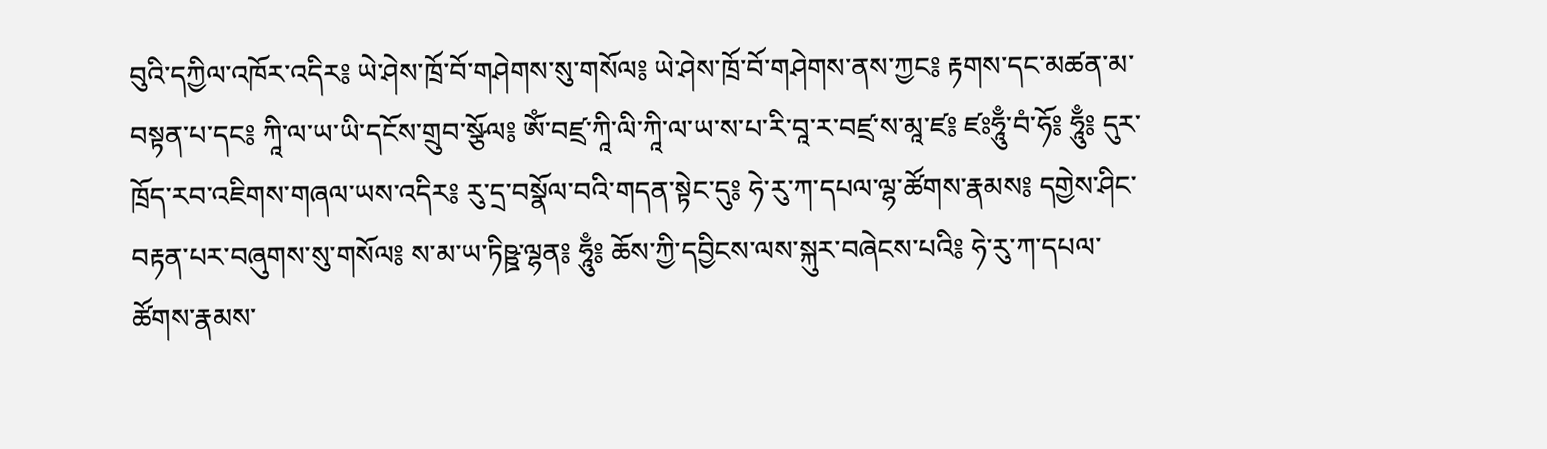བུའི་དཀྱིལ་འཁོར་འདིར༔ ཡེ་ཤེས་ཁྲོ་བོ་གཤེགས་སུ་གསོལ༔ ཡེ་ཤེས་ཁྲོ་བོ་གཤེགས་ནས་ཀྱང༔ རྟགས་དང་མཚན་མ་བསྟན་པ་དང༔ ཀཱི་ལ་ཡ་ཡི་དངོས་གྲུབ་སྩོལ༔ ཨོཾ་བཛྲ་ཀཱི་ལི་ཀཱི་ལ་ཡ་ས་པ་རི་བཱ་ར་བཛྲ་ས་མཱ་ཛ༔ ཛཿཧཱུྃ་བཾ་ཧོ༔ ཧཱུྃ༔ དུར་ཁྲོད་རབ་འཇིགས་གཞལ་ཡས་འདིར༔ རུ་དྲ་བསྣོལ་བའི་གདན་སྟེང་དུ༔ ཧེ་རུ་ཀ་དཔལ་ལྷ་ཚོགས་རྣམས༔ དགྱེས་ཤིང་བརྟན་པར་བཞུགས་སུ་གསོལ༔ ས་མ་ཡ་ཏིཥྛ་ལྷན༔ ཧཱུྃ༔ ཆོས་ཀྱི་དབྱིངས་ལས་སྐུར་བཞེངས་པའི༔ ཧེ་རུ་ཀ་དཔལ་ཚོགས་རྣམས་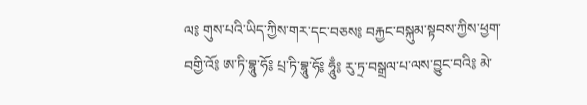ལ༔ གུས་པའི་ཡིད་ཀྱིས་གར་དང་བཅས༔ བརྐྱང་བསྐུམ་སྟབས་ཀྱིས་ཕྱག་བགྱི་འོ༔ ཨ་ཏི་བྷཱུ་ཧོ༔ པྲ་ཏི་བྷཱུ་ཧོ༔ ཧཱུྃ༔ རུ་ཏྲ་བསྒྲལ་པ་ལས་བྱུང་བའི༔ མེ་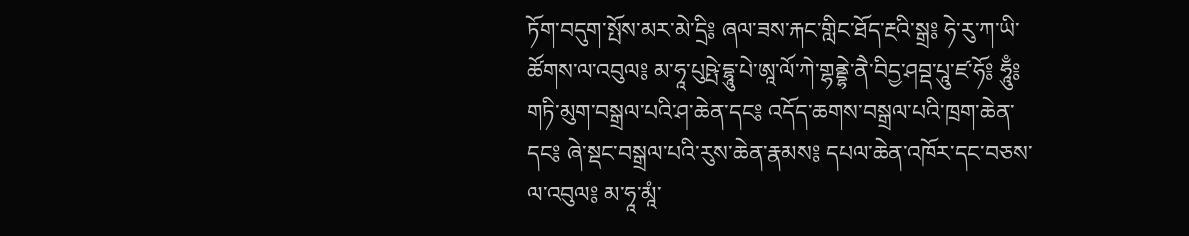ཏོག་བདུག་སྤོས་མར་མེ་དྲི༔ ཞལ་ཟས་རྐང་གླིང་ཐོད་རྔའི་སྒྲ༔ ཧེ་རུ་ཀ་ཡི་ཚོགས་ལ་འབུལ༔ མ་ཧཱ་པུཥྤེ་དྷཱུ་པེ་ཨཱ་ལོ་ཀེ་གྷནྡྷེ་ནཻ་བིདྱ་ཤབྡ་པཱུ་ཛ་ཧོ༔ ཧཱུྃ༔ གཏི་མུག་བསྒྲལ་པའི་ཤ་ཆེན་དང༔ འདོད་ཆགས་བསྒྲལ་པའི་ཁྲག་ཆེན་དང༔ ཞེ་སྡང་བསྒྲལ་པའི་རུས་ཆེན་རྣམས༔ དཔལ་ཆེན་འཁོར་དང་བཅས་ལ་འབུལ༔ མ་ཧཱ་མཱཾ་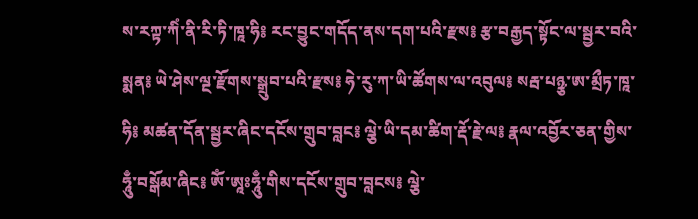ས་རཀྟ་ཀིཾ་ནི་རི་ཏི་ཁཱ་ཧི༔ རང་བྱུང་གདོད་ནས་དག་པའི་རྫས༔ རྩ་བརྒྱད་སྟོང་ལ་སྦྱར་བའི་སྨན༔ ཡེ་ཤེས་ལྔ་རྫོགས་སྒྲུབ་པའི་རྫས༔ ཧེ་རུ་ཀ་ཡི་ཚོགས་ལ་འབུལ༔ སརྦ་པཉྩ་ཨ་མྲྀཏ་ཁཱ་ཧི༔ མཚན་དོན་སྦྱར་ཞིང་དངོས་གྲུབ་བླང༔ ལྕེ་ཡི་དམ་ཚིག་རྡོ་རྗེ་ལ༔ རྣལ་འབྱོར་ཅན་གྱིས་ཧཱུྃ་བསྒོམ་ཞིང༔ ཨོཾ་ཨཱཿཧཱུྃ་གིས་དངོས་གྲུབ་བླངས༔ ལྕེ་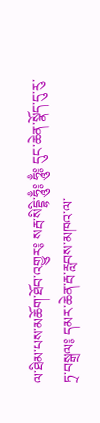ལ་ཐིམ་པས་མཆོག་ཐོབ་འགྱུར༔ སརྦ་སིདྡྷི་ཧཱུྃ༔ ཧཱུྃ༔ དུང་ཆེན་སྣོད་དུ་རུ་ཏྲ་བསྒྲལ༔ དམར་ཆེན་རྦ་རླབས་མཁའ་ལ་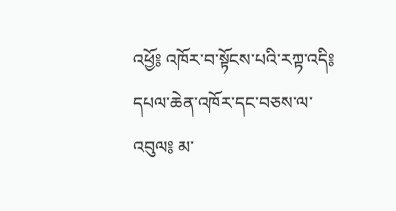འཕྱོ༔ འཁོར་བ་སྟོངས་པའི་རཀྟ་འདི༔ དཔལ་ཆེན་འཁོར་དང་བཅས་ལ་འབུལ༔ མ་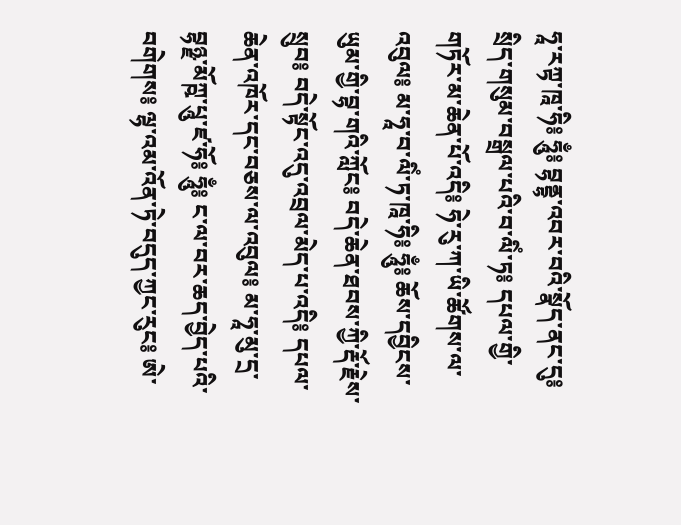ཧཱ་རཀྟ་ཁཱ་ཧི༔ ཧཱུྃ༔ བྷནྡྷ་འབར་བའི་སྣོད་ནང་དུ༔ སྲིད་གསུམ་བསྒྲལ་པའི་བ་ལིཾ་ཏ༔ དཔལ་གྱི་གཏོར་མ་ཆེན་པོ་འདི༔ ཧེ་རུ་ཀ་ཡི་ཚོགས་ལ་འབུལ༔ མ་ཧཱ་བ་ལིཾ་ཏ་ཁཱ་ཧི༔ ཧཱུྃ༔ ཆོས་དབྱིངས་ཡུམ་གྱི་བྷ་གའི་ཀློང༔ བདེ་ཆེན་ཐབས་ཀྱི་རྡོ་རྗེས་སྲུབ༔ བདེ་སྟོང་འདུ་འབྲལ་མེད་པ་འདི༔ དཔལ་ཆེན་འཁོར་དང་བཅས་ལ་འབུལ༔ མ་ཧཱ་མུ་དྲ་བྷཉྫ་མོཀྵ་པཱུ་ཛ་ཧོ༔ ཧཱུྃ༔ ང་ལ་བར་ཆད་བྱེད་པའི་བགེགས༔ ལྷ་འམ་འོན་ཏེ་བདུད་ཀྱང་རུང༔ ཨེ་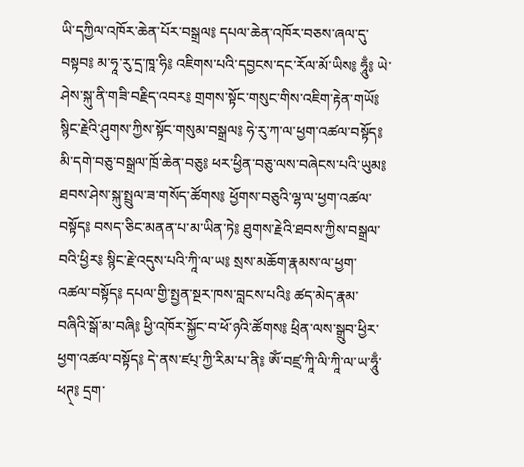ཡི་དཀྱིལ་འཁོར་ཆེན་པོར་བསྒྲལ༔ དཔལ་ཆེན་འཁོར་བཅས་ཞལ་དུ་བསྟབ༔ མ་ཧཱ་རུ་དྲ་ཁཱ་ཧི༔ འཇིགས་པའི་དབྱངས་དང་རོལ་མོ་ཡིས༔ ཧཱུྃ༔ ཡེ་ཤེས་སྐུ་ནི་གཟི་བརྗིད་འབར༔ གྲགས་སྟོང་གསུང་གིས་འཇིག་རྟེན་གཡོ༔ སྙིང་རྗེའི་ཤུགས་ཀྱིས་སྟོང་གསུམ་བསྒྲལ༔ ཧེ་རུ་ཀ་ལ་ཕྱག་འཚལ་བསྟོད༔ མི་དགེ་བཅུ་བསྒྲལ་ཁྲོ་ཆེན་བཅུ༔ ཕར་ཕྱིན་བཅུ་ལས་བཞེངས་པའི་ཡུམ༔ ཐབས་ཤེས་སྐུ་སྤྲུལ་ཟ་གསོད་ཚོགས༔ ཕྱོགས་བཅུའི་ལྷ་ལ་ཕྱག་འཚལ་བསྟོད༔ བསད་ཅིང་མནན་པ་མ་ཡིན་ཏེ༔ ཐུགས་རྗེའི་ཐབས་ཀྱིས་བསྒྲལ་བའི་ཕྱིར༔ སྙིང་རྗེ་འདུས་པའི་ཀཱི་ལ་ཡ༔ སྲས་མཆོག་རྣམས་ལ་ཕྱག་འཚལ་བསྟོད༔ དཔལ་གྱི་སྤྱན་སྔར་ཁས་བླངས་པའི༔ ཚད་མེད་རྣམ་བཞིའི་སྒོ་མ་བཞི༔ ཕྱི་འཁོར་སྐྱོང་བ་ཕོ་ཉའི་ཚོགས༔ ཕྲིན་ལས་སྒྲུབ་ཕྱིར་ཕྱག་འཚལ་བསྟོད༔ དེ་ནས་ཛཔ྄་ཀྱི་རིམ་པ་ནི༔ ཨོཾ་བཛྲ་ཀཱི་ལི་ཀཱི་ལ་ཡ་ཧཱུྃ་ཕཊ྄༔ དྲག་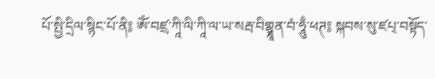པོ་སྤྱི་དྲིལ་སྙིང་པོ་ནི༔ ཨོཾ་བཛྲ་ཀཱི་ལི་ཀཱི་ལ་ཡ་སརྦ་བིགྷྣཱན་བཾ་ཧཱུྃ་ཕཊ༔ སྐབས་སུ་ཛཔ྄་བསྟོད་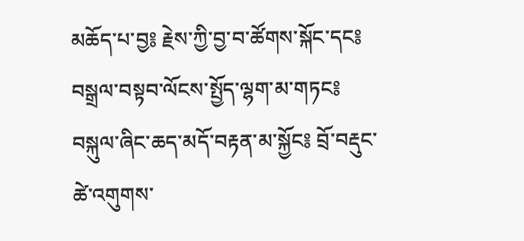མཆོད་པ་བྱ༔ རྗེས་ཀྱི་བྱ་བ་ཚོགས་སྐོང་དང༔ བསྒྲལ་བསྟབ་ལོངས་སྤྱོད་ལྷག་མ་གཏང༔ བསྐུལ་ཞིང་ཆད་མདོ་བརྟན་མ་སྐྱོང༔ བྲོ་བརྡུང་ཚེ་འགུགས་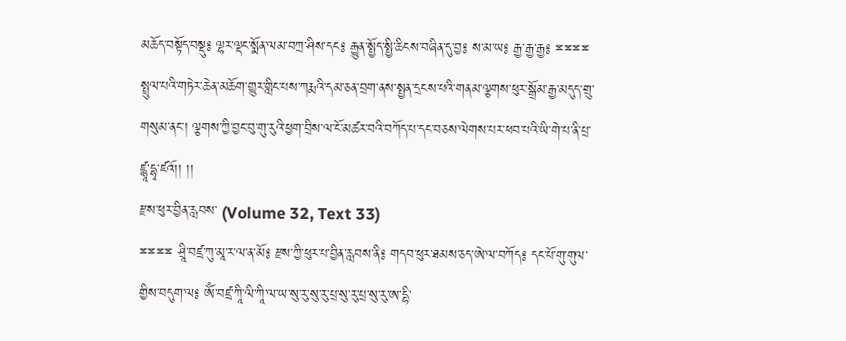མཆོད་བསྟོད་བསྡུ༔ ལྷར་ལྡང་སྨོན་ལམ་བཀྲ་ཤིས་དང༔ རྒྱུན་སྤྱོད་སྤྱི་ཆིངས་བཞིན་དུ་བྱ༔ ས་མ་ཡ༔ རྒྱ་རྒྱ་རྒྱ༔ ྈྈྈྈ སྤྲུལ་པའི་གཏེར་ཆེན་མཆོག་གྱུར་གླིང་པས་ཀརྨའི་དམ་ཅན་བྲག་ནས་སྤྱན་དྲངས་པའི་གནམ་ལྕགས་ཕུར་སྒྲོམ་རྒྱ་མདུད་གྲུ་གསུམ་ནང་། ལྕགས་ཀྱི་བྱང་བུ་གུ་རུའི་ཕྱག་བྲིས་ལ་ངོ་མཚར་བའི་བཀོད་པ་དང་བཅས་ལེགས་པར་ཕབ་པའི་ཡི་གེ་པ་ནི་པྲ་ཛྙཱ་དྷྭ་ཛའོ།། །།
རྫས་ཕུར་བྱིན་རླབས་ (Volume 32, Text 33)
ྈྈྈྈ ཤྲཱི་བཛྲ་ཀུ་མཱ་ར་ལ་ན་མོ༔ རྫས་ཀྱི་ཕུར་པ་བྱིན་རླབས་ནི༔ གདབ་ཕུར་ཐམས་ཅད་ཨེ་ལ་བཀོད༔ དང་པོ་གུ་གུལ་གྱིས་བདུག་ལ༔ ཨོཾ་བཛྲ་ཀཱི་ལི་ཀཱི་ལ་ཡ་སུ་རུ་སུ་རུ་པྲ་སུ་རུ་པྲ་སུ་རུ་ཨ་དྷི་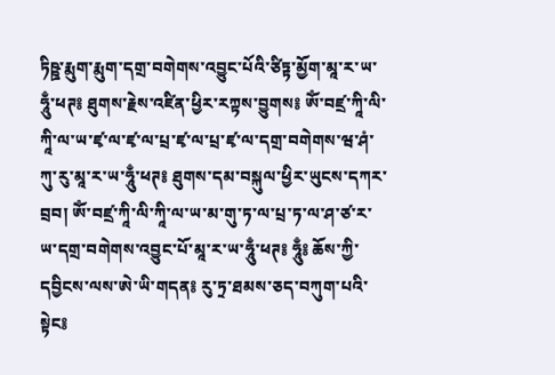ཏིཥྛ་རྨུག་རྨུག་དགྲ་བགེགས་འབྱུང་པོའི་ཙིཏྟ་མྱོག་མཱ་ར་ཡ་ཧཱུྃ་ཕཊ༔ ཐུགས་རྗེས་འཛིན་ཕྱིར་རཀྟས་བྱུགས༔ ཨོཾ་བཛྲ་ཀཱི་ལི་ཀཱི་ལ་ཡ་ཛྭ་ལ་ཛྭ་ལ་པྲ་ཛྭ་ལ་པྲ་ཛྭ་ལ་དགྲ་བགེགས་ཝ་ཤཾ་ཀུ་རུ་མཱ་ར་ཡ་ཧཱུྃ་ཕཊ༔ ཐུགས་དམ་བསྐུལ་ཕྱིར་ཡུངས་དཀར་བྲབ། ཨོཾ་བཛྲ་ཀཱི་ལི་ཀཱི་ལ་ཡ་མ་གུ་ཏ་ལ་པྲ་ཏ་ལ་ཤ་ཙ་ར་ཡ་དགྲ་བགེགས་འབྱུང་པོ་མཱ་ར་ཡ་ཧཱུྃ་ཕཊ༔ ཧཱུྃ༔ ཆོས་ཀྱི་དབྱིངས་ལས་ཨེ་ཡི་གདན༔ རུ་ཏྲ་ཐམས་ཅད་བཀུག་པའི་སྟེང༔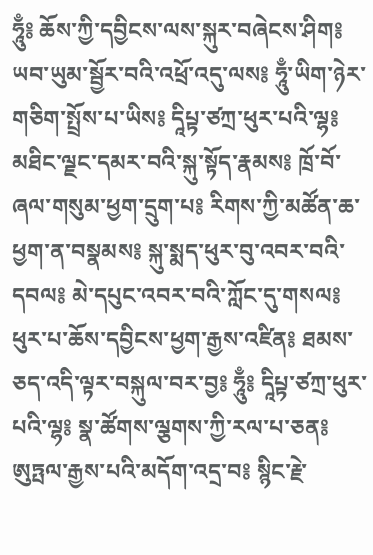ཧཱུྃ༔ ཆོས་ཀྱི་དབྱིངས་ལས་སྐུར་བཞེངས་ཤིག༔ ཡབ་ཡུམ་སྦྱོར་བའི་འཕྲོ་འདུ་ལས༔ ཧཱུྃ་ཡིག་ཉེར་གཅིག་སྤྲོས་པ་ཡིས༔ དཱིཔྟ་ཙཀྲ་ཕུར་པའི་ལྷ༔ མཐིང་ལྗང་དམར་བའི་སྐུ་སྟོད་རྣམས༔ ཁྲོ་བོ་ཞལ་གསུམ་ཕྱག་དྲུག་པ༔ རིགས་ཀྱི་མཚོན་ཆ་ཕྱག་ན་བསྣམས༔ སྐུ་སྨད་ཕུར་བུ་འབར་བའི་དབལ༔ མེ་དཔུང་འབར་བའི་ཀློང་དུ་གསལ༔ ཕུར་པ་ཆོས་དབྱིངས་ཕྱག་རྒྱས་འཛིན༔ ཐམས་ཅད་འདི་ལྟར་བསྐུལ་བར་བྱ༔ ཧཱུྃ༔ དཱིཔྟ་ཙཀྲ་ཕུར་པའི་ལྷ༔ སྣ་ཚོགས་ལྕགས་ཀྱི་རལ་པ་ཅན༔ ཨུཏྤལ་རྒྱས་པའི་མདོག་འདྲ་བ༔ སྙིང་རྗེ་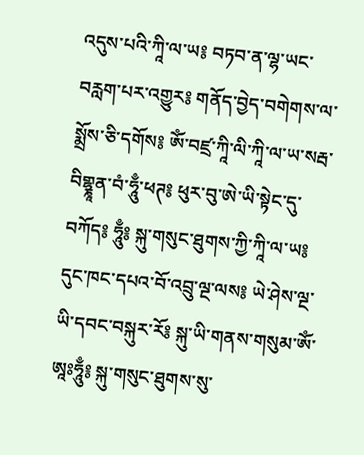འདུས་པའི་ཀཱི་ལ་ཡ༔ བཏབ་ན་ལྷ་ཡང་བརླག་པར་འགྱུར༔ གནོད་བྱེད་བགེགས་ལ་སྨྲོས་ཅི་དགོས༔ ཨོཾ་བཛྲ་ཀཱི་ལི་ཀཱི་ལ་ཡ་སརྦ་བིགྷྣཱན་བཾ་ཧཱུྃ་ཕཊ༔ ཕུར་བུ་ཨེ་ཡི་སྟེང་དུ་བཀོད༔ ཧཱུྃ༔ སྐུ་གསུང་ཐུགས་ཀྱི་ཀཱི་ལ་ཡ༔ དུང་ཁང་དཔའ་བོ་འབྲུ་ལྔ་ལས༔ ཡེ་ཤེས་ལྔ་ཡི་དབང་བསྐུར་རོ༔ སྐུ་ཡི་གནས་གསུམ་ཨོཾ་ཨཱཿཧཱུྃ༔ སྐུ་གསུང་ཐུགས་སུ་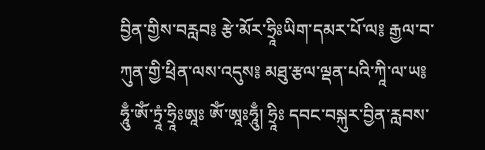བྱིན་གྱིས་བརླབ༔ རྩེ་མོར་ཧྲཱིཿཡིག་དམར་པོ་ལ༔ རྒྱལ་བ་ཀུན་གྱི་ཕྲིན་ལས་འདུས༔ མཐུ་རྩལ་ལྡན་པའི་ཀཱི་ལ་ཡ༔ ཧཱུྃ་ཨོཾ་ཏྲཱཾ་ཧྲཱིཿཨཱཿ ཨོཾ་ཨཱཿཧཱུྃ། ཧྲཱིཿ དབང་བསྐུར་བྱིན་རླབས་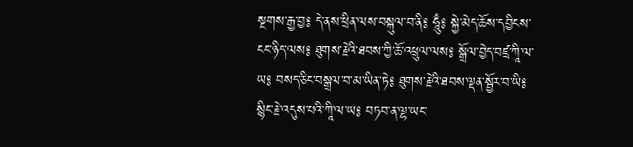སྔགས་རྒྱ་བྱ༔ དེ་ནས་ཕྲིན་ལས་བསྐུལ་བ་ནི༔ ཧཱུྃ༔ སྐྱེ་མེད་ཆོས་དབྱིངས་ངང་ཉིད་ལས༔ ཐུགས་རྗེའི་ཐབས་ཀྱི་ཆོ་འཕྲུལ་ལས༔ སྒྲོལ་བྱེད་བཛྲ་ཀཱི་ལ་ཡ༔ བསད་ཅིང་བསྒྲལ་བ་མ་ཡིན་ཏེ༔ ཐུགས་རྗེའི་ཐབས་ལྡན་སྦྱོར་བ་ཡི༔ སྙིང་རྗེ་འདུས་པའི་ཀཱི་ལ་ཡ༔ བཏབ་ན་ལྷ་ཡང་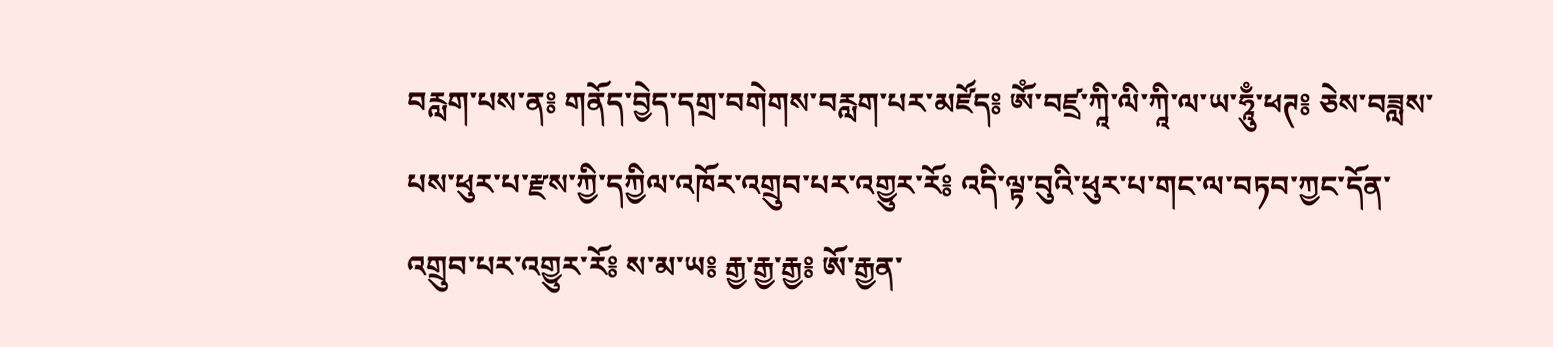བརླག་པས་ན༔ གནོད་བྱེད་དགྲ་བགེགས་བརླག་པར་མཛོད༔ ཨོཾ་བཛྲ་ཀཱི་ལི་ཀཱི་ལ་ཡ་ཧཱུྃ་ཕཊ༔ ཅེས་བཟླས་པས་ཕུར་པ་རྫས་ཀྱི་དཀྱིལ་འཁོར་འགྲུབ་པར་འགྱུར་རོ༔ འདི་ལྟ་བུའི་ཕུར་པ་གང་ལ་བཏབ་ཀྱང་དོན་འགྲུབ་པར་འགྱུར་རོ༔ ས་མ་ཡ༔ རྒྱ་རྒྱ་རྒྱ༔ ཨོ་རྒྱན་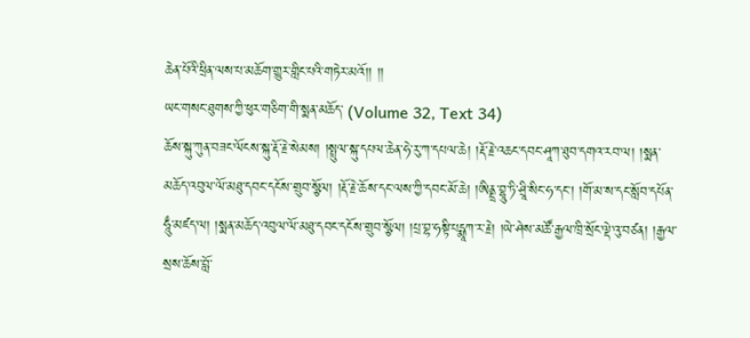ཆེན་པོའི་ཕྲིན་ལས་པ་མཆོག་གྱུར་གླིང་པའི་གཏེར་མའོ།། །།
ཡང་གསང་ཐུགས་ཀྱི་ཕུར་གཅིག་གི་སྨན་མཆོད་ (Volume 32, Text 34)
ཆོས་སྐུ་ཀུན་བཟང་ལོངས་སྐུ་རྡོ་རྗེ་སེམས། །སྤྲུལ་སྐུ་དཔལ་ཆེན་ཧེ་རུ་ཀ་དཔལ་ཆེ། །རྡོ་རྗེ་འཆང་དབང་ཤཱཀ་ཐུབ་དགའ་རབ་ལ། །སྨན་མཆོད་འབུལ་ལོ་མཐུ་དབང་དངོས་གྲུབ་སྩོལ། །རྡོ་རྗེ་ཆོས་དང་ལས་ཀྱི་དབང་མོ་ཆེ། །ཨིནྡྲ་བྷཱུ་ཏི་ཤྲཱི་སིང་ཧ་དང་། །གོ་མ་ས་དང་སློབ་དཔོན་ཧཱུྃ་མཛད་ལ། །སྨན་མཆོད་འབུལ་ལོ་མཐུ་དབང་དངོས་གྲུབ་སྩོལ། །པྲ་བྷ་ཧསྟི་པདྨཱཀ་ར་རྗེ། །ཡེ་ཤེས་མཚོ་རྒྱལ་ཁྲི་སྲོང་ལྡེ་འུ་བཙན། །རྒྱལ་སྲས་ཆོས་བློ་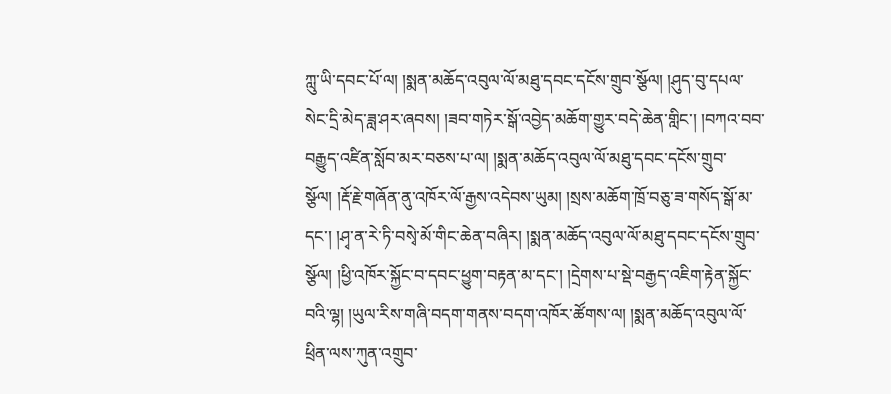ཀླུ་ཡི་དབང་པོ་ལ། །སྨན་མཆོད་འབུལ་ལོ་མཐུ་དབང་དངོས་གྲུབ་སྩོལ། །ཤུད་བུ་དཔལ་སེང་དྲི་མེད་ཟླ་ཤར་ཞབས། །ཟབ་གཏེར་སྒོ་འབྱེད་མཆོག་གྱུར་བདེ་ཆེན་གླིང་། །བཀའ་བབ་བརྒྱུད་འཛིན་སློབ་མར་བཅས་པ་ལ། །སྨན་མཆོད་འབུལ་ལོ་མཐུ་དབང་དངོས་གྲུབ་སྩོལ། །རྡོ་རྗེ་གཞོན་ནུ་འཁོར་ལོ་རྒྱས་འདེབས་ཡུམ། །སྲས་མཆོག་ཁྲོ་བཅུ་ཟ་གསོད་སྒོ་མ་དང་། །ཤྭ་ན་རེ་ཏི་བསྭེ་མོ་གིང་ཆེན་བཞིར། །སྨན་མཆོད་འབུལ་ལོ་མཐུ་དབང་དངོས་གྲུབ་སྩོལ། །ཕྱི་འཁོར་སྐྱོང་བ་དབང་ཕྱུག་བརྟན་མ་དང་། །དྲེགས་པ་སྡེ་བརྒྱད་འཇིག་རྟེན་སྐྱོང་བའི་ལྷ། །ཡུལ་རིས་གཞི་བདག་གནས་བདག་འཁོར་ཚོགས་ལ། །སྨན་མཆོད་འབུལ་ལོ་ཕྲིན་ལས་ཀུན་འགྲུབ་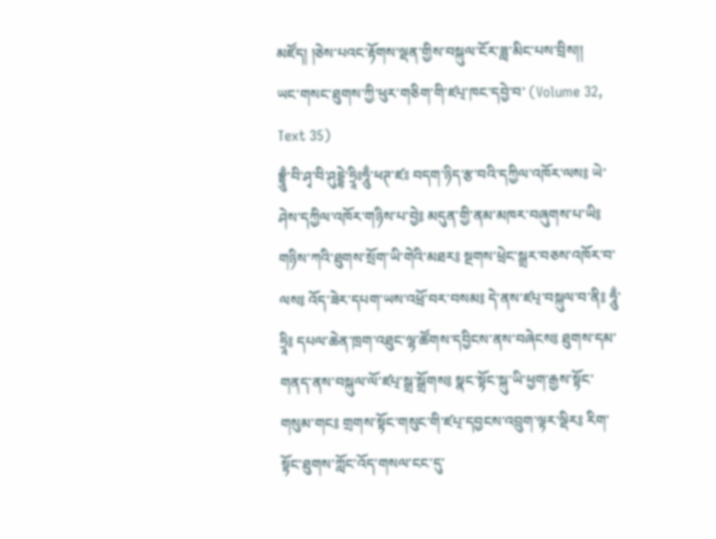མཛོད། །ཅེས་པའང་རྟོགས་ལྡན་གྱིས་བསྐུལ་ངོར་ཟླ་མིང་པས་བྲིས།།
ཡང་གསང་ཐུགས་ཀྱི་ཕུར་གཅིག་གི་ཛཔ྄་ཁང་དབྱེ་བ་ (Volume 32, Text 35)
བྷྲཱུྃ་བི་ཤྭ་བི་ཤུདྡྷེ་ཧྲཱིཿཧཱུྃ་ཕཊ་ཛཿ བདག་ཉིད་རྩ་བའི་དཀྱིལ་འཁོར་ལས༔ ཡེ་ཤེས་དཀྱིལ་འཁོར་གཉིས་པ་བྱེ༔ མདུན་གྱི་ནམ་མཁར་བཞུགས་པ་ཡི༔ གཉིས་ཀའི་ཐུགས་སྲོག་ཡི་གེའི་མཐར༔ སྔགས་ཕྲེང་སྒྲར་བཅས་འཁོར་བ་ལས༔ འོད་ཟེར་དཔག་ཡས་འཕྲོ་བར་བསམ༔ དེ་ནས་ཛཔ྄་བསྐུལ་བ་ནི༔ ཧཱུྃ་ཧྲཱི༔ དཔལ་ཆེན་ཁྲག་འཐུང་ལྷ་ཚོགས་དབྱིངས་ནས་བཞེངས༔ ཐུགས་དམ་གནད་ནས་བསྐུལ་ལོ་ཛཔ྄་སྒྲ་སྒྲོགས༔ སྣང་སྟོང་སྐུ་ཡི་ཕྱག་རྒྱས་སྟོང་གསུམ་གང༔ གྲགས་སྟོང་གསུང་གི་ཛཔ྄་དབྱངས་འབྲུག་ལྟར་ལྡིར༔ རིག་སྟོང་ཐུགས་ཀློང་འོད་གསལ་ངང་དུ་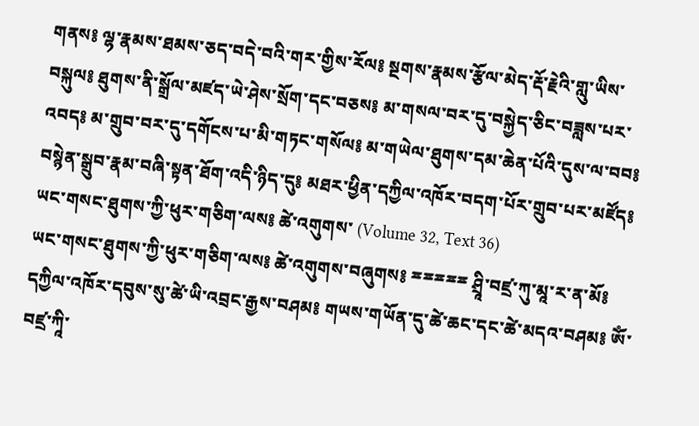གནས༔ ལྷ་རྣམས་ཐམས་ཅད་བདེ་བའི་གར་གྱིས་རོལ༔ སྔགས་རྣམས་རྩོལ་མེད་རྡོ་རྗེའི་གླུ་ཡིས་བསྐུལ༔ ཐུགས་ནི་སྒྲོལ་མཛད་ཡེ་ཤེས་སྲོག་དང་བཅས༔ མ་གསལ་བར་དུ་བསྐྱེད་ཅིང་བཟླས་པར་འབད༔ མ་གྲུབ་བར་དུ་དགོངས་པ་མི་གཏང་གསོལ༔ མ་གཡེལ་ཐུགས་དམ་ཆེན་པོའི་དུས་ལ་བབ༔ བསྙེན་སྒྲུབ་རྣམ་བཞི་སྟན་ཐོག་འདི་ཉིད་དུ༔ མཐར་ཕྱིན་དཀྱིལ་འཁོར་བདག་པོར་གྲུབ་པར་མཛོད༔
ཡང་གསང་ཐུགས་ཀྱི་ཕུར་གཅིག་ལས༔ ཚེ་འགུགས་ (Volume 32, Text 36)
ཡང་གསང་ཐུགས་ཀྱི་ཕུར་གཅིག་ལས༔ ཚེ་འགུགས་བཞུགས༔ ྈྈྈྈྈ ཤྲཱི་བཛྲ་ཀུ་མཱ་ར་ན་མོ༔ དཀྱིལ་འཁོར་དབུས་སུ་ཚེ་ཡི་འབྲང་རྒྱས་བཤམ༔ གཡས་གཡོན་དུ་ཚེ་ཆང་དང་ཚེ་མདའ་བཤམ༔ ཨོཾ་བཛྲ་ཀཱི་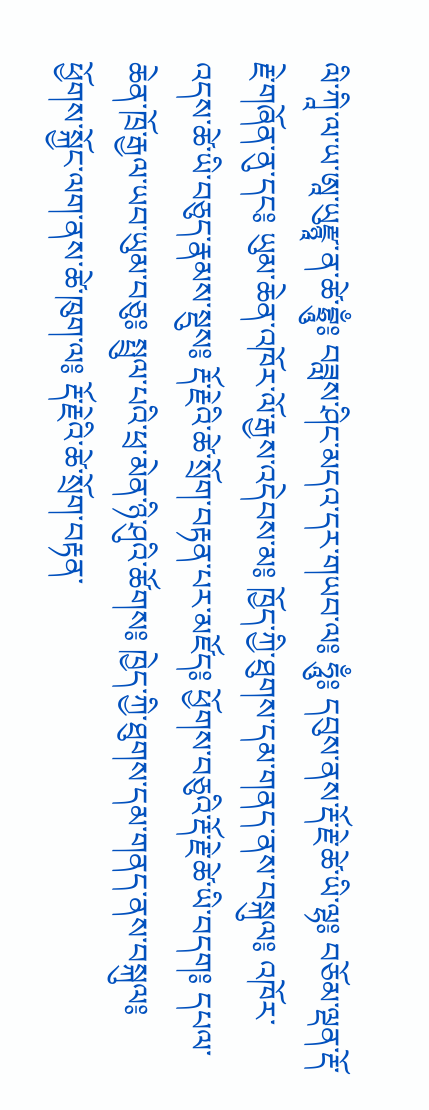ལི་ཀཱི་ལ་ཡ་ཨཱ་ཡུརྫྙཱ་ན་ཚེ་བྷྲཱུྃ༔ བཟླས་ཤིང་མདའ་དར་གཡབ་ལ༔ ཧཱུྃ༔ དབུས་ནས་རྡོ་རྗེ་ཚེ་ཡི་ལྷ༔ བཅོམ་ལྡན་རྡོ་རྗེ་གཞོན་ནུ་དང༔ ཡུམ་ཆེན་འཁོར་ལོ་རྒྱས་འདེབས་མ༔ ཁྱོད་ཀྱི་ཐུགས་དམ་གནད་ནས་བསྐུལ༔ འཁོར་འདས་ཚེ་ཡི་བཅུད་རྣམས་སྡུས༔ རྡོ་རྗེའི་ཚེ་སྲོག་བརྟན་པར་མཛོད༔ ཕྱོགས་བཅུའི་རྡོ་རྗེ་ཚེ་ཡི་བདག༔ དཔལ་ཆེན་ཁྲོ་རྒྱལ་ཡབ་ཡུམ་བཅུ༔ སྤྲུལ་པའི་ཕྲ་མེན་ཉི་ཤུའི་ཚོགས༔ ཁྱེད་ཀྱི་ཐུགས་དམ་གནད་ནས་བསྐུལ༔ ཕྱོགས་སྐྱོང་ལག་ནས་ཚེ་ཁུག་ལ༔ རྡོ་རྗེའི་ཚེ་སྲོག་བརྟན་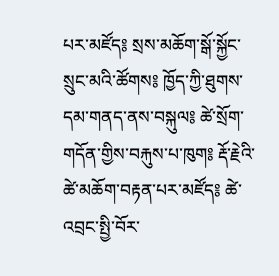པར་མཛོད༔ སྲས་མཆོག་སྒོ་སྐྱོང་སྲུང་མའི་ཚོགས༔ ཁྱོད་ཀྱི་ཐུགས་དམ་གནད་ནས་བསྐུལ༔ ཚེ་སྲོག་གདོན་གྱིས་བརྐུས་པ་ཁུག༔ རྡོ་རྗེའི་ཚེ་མཆོག་བརྟན་པར་མཛོད༔ ཚེ་འབྲང་སྤྱི་བོར་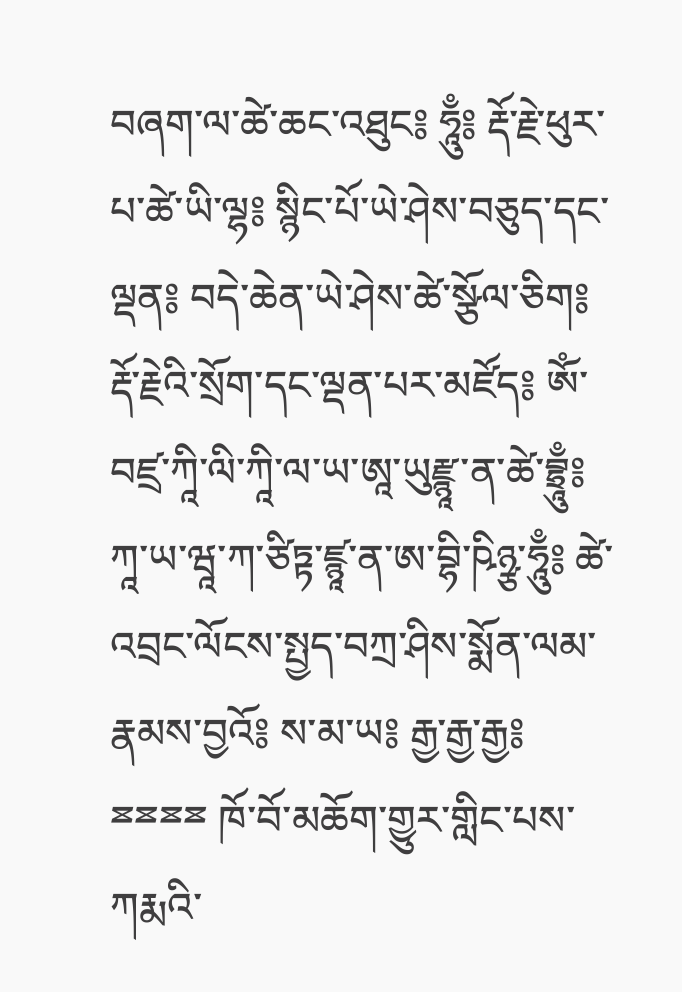བཞག་ལ་ཚེ་ཆང་འཐུང༔ ཧཱུྃ༔ རྡོ་རྗེ་ཕུར་པ་ཚེ་ཡི་ལྷ༔ སྙིང་པོ་ཡེ་ཤེས་བཅུད་དང་ལྡན༔ བདེ་ཆེན་ཡེ་ཤེས་ཚེ་སྩོལ་ཅིག༔ རྡོ་རྗེའི་སྲོག་དང་ལྡན་པར་མཛོད༔ ཨོཾ་བཛྲ་ཀཱི་ལི་ཀཱི་ལ་ཡ་ཨཱ་ཡུརྫྙཱ་ན་ཚེ་བྷྲཱུྃ༔ ཀཱ་ཡ་ཝཱ་ཀ་ཙིཏྟ་ཛྙཱ་ན་ཨ་བྷི་ཥིཉྩ་ཧཱུྃ༔ ཚེ་འབྲང་ལོངས་སྤྱད་བཀྲ་ཤིས་སྨོན་ལམ་རྣམས་བྱའོ༔ ས་མ་ཡ༔ རྒྱ་རྒྱ་རྒྱ༔ ྈྈྈྈ ཁོ་བོ་མཆོག་གྱུར་གླིང་པས་ཀརྨའི་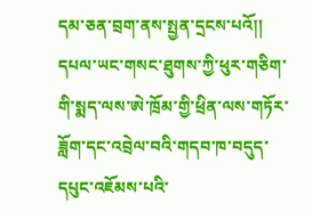དམ་ཅན་བྲག་ནས་སྤྱན་དྲངས་པའོ།།
དཔལ་ཡང་གསང་ཐུགས་ཀྱི་ཕུར་གཅིག་གི་སྨད་ལས་ཨེ་ཁྲོམ་གྱི་ཕྲིན་ལས་གཏོར་ཟློག་དང་འབྲེལ་བའི་གདབ་ཁ་བདུད་དཔུང་འཇོམས་པའི་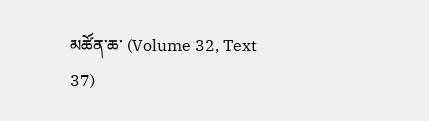མཚོན་ཆ་ (Volume 32, Text 37)